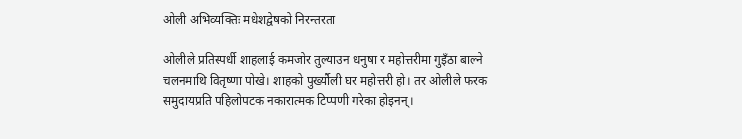ओली अभिव्यक्तिः मधेशद्वेषको निरन्तरता

ओलीले प्रतिस्पर्धी शाहलाई कमजोर तुल्याउन धनुषा र महोत्तरीमा गुइँठा बाल्ने चलनमाथि वितृष्णा पोखे। शाहको पुर्ख्यौली घर महोत्तरी हो। तर ओलीले फरक समुदायप्रति पहिलोपटक नकारात्मक टिप्पणी गरेका होइनन्।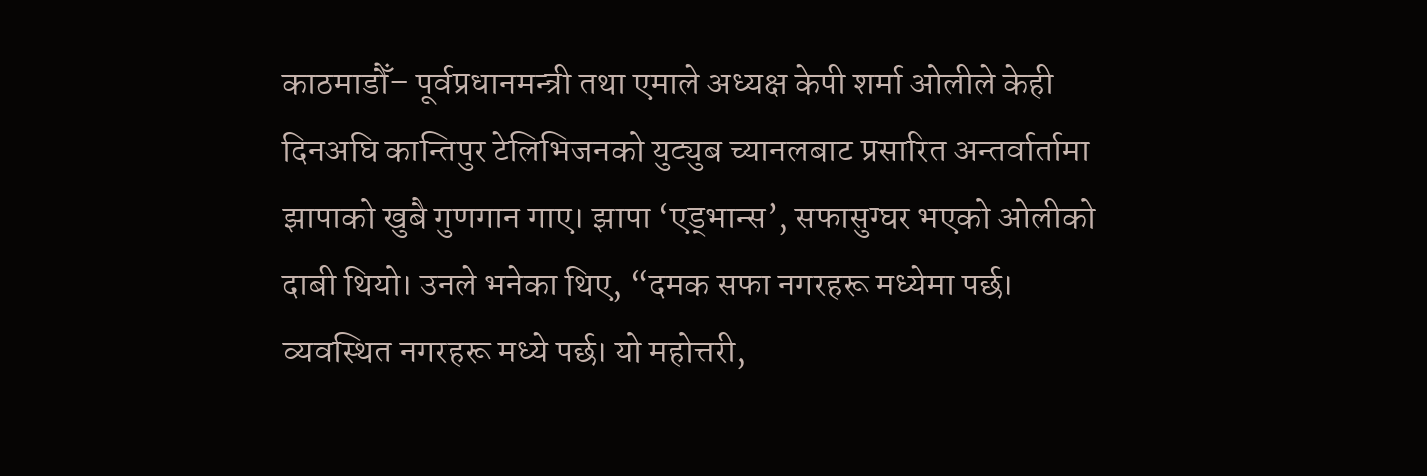काठमाडौँ– पूर्वप्रधानमन्त्री तथा एमाले अध्यक्ष केपी शर्मा ओलीले केही दिनअघि कान्तिपुर टेलिभिजनको युट्युब च्यानलबाट प्रसारित अन्तर्वार्तामा झापाको खुबै गुणगान गाए। झापा ‘एड्भान्स’, सफासुग्घर भएको ओलीको दाबी थियो। उनले भनेका थिए, “दमक सफा नगरहरू मध्येमा पर्छ। व्यवस्थित नगरहरू मध्ये पर्छ। यो महोत्तरी,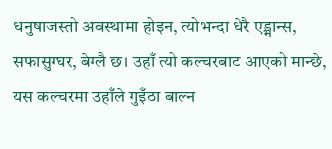धनुषाजस्तो अवस्थामा होइन, त्योभन्दा धेरै एड्भान्स, सफासुग्घर, बेग्लै छ। उहाँ त्यो कल्चरबाट आएको मान्छे, यस कल्चरमा उहाँले गुइँठा बाल्न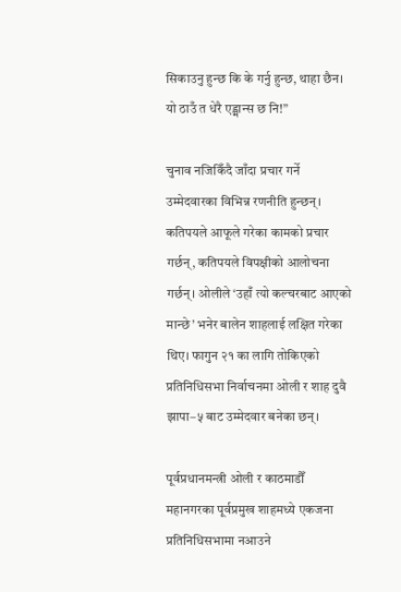सिकाउनु हुन्छ कि के गर्नु हुन्छ, थाहा छैन। यो ठाउँ त धेरै एड्भान्स छ नि!”

चुनाव नजिकिँदै जाँदा प्रचार गर्ने उम्मेदवारका विभिन्न रणनीति हुन्छन्। कतिपयले आफूले गरेका कामको प्रचार गर्छन्, कतिपयले विपक्षीको आलोचना गर्छन्। ओलीले ‘उहाँ त्यो कल्चरबाट आएको मान्छे’ भनेर बालेन शाहलाई लक्षित गरेका थिए। फागुन २१ का लागि तोकिएको प्रतिनिधिसभा निर्वाचनमा ओली र शाह दुवै झापा–५ बाट उम्मेदवार बनेका छन्।

पूर्वप्रधानमन्त्री ओली र काठमाडौँ महानगरका पूर्वप्रमुख शाहमध्ये एकजना प्रतिनिधिसभामा नआउने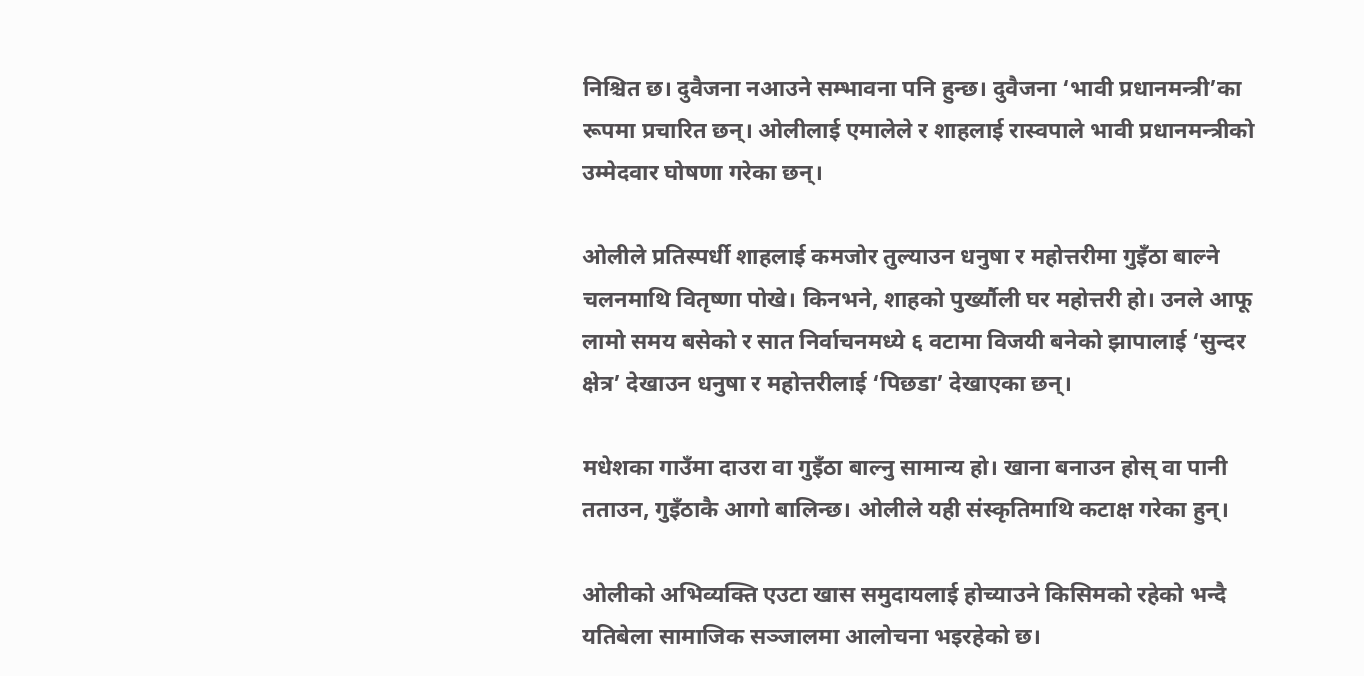निश्चित छ। दुवैजना नआउने सम्भावना पनि हुन्छ। दुवैजना ‘भावी प्रधानमन्त्री’का रूपमा प्रचारित छन्। ओलीलाई एमालेले र शाहलाई रास्वपाले भावी प्रधानमन्त्रीको उम्मेदवार घोषणा गरेका छन्।

ओलीले प्रतिस्पर्धी शाहलाई कमजोर तुल्याउन धनुषा र महोत्तरीमा गुइँठा बाल्ने चलनमाथि वितृष्णा पोखे। किनभने, शाहको पुर्ख्यौली घर महोत्तरी हो। उनले आफू लामो समय बसेको र सात निर्वाचनमध्ये ६ वटामा विजयी बनेको झापालाई ‘सुन्दर क्षेत्र’ देखाउन धनुषा र महोत्तरीलाई ‘पिछडा’ देखाएका छन्।

मधेशका गाउँमा दाउरा वा गुइँठा बाल्नु सामान्य हो। खाना बनाउन होस् वा पानी तताउन, गुइँठाकै आगो बालिन्छ। ओलीले यही संस्कृतिमाथि कटाक्ष गरेका हुन्।

ओलीको अभिव्यक्ति एउटा खास समुदायलाई होच्याउने किसिमको रहेको भन्दै यतिबेला सामाजिक सञ्जालमा आलोचना भइरहेको छ।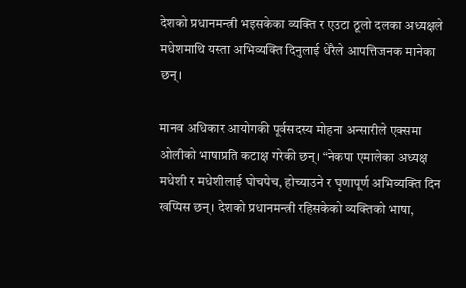देशको प्रधानमन्त्री भइसकेका व्यक्ति र एउटा ठूलो दलका अध्यक्षले मधेशमाथि यस्ता अभिव्यक्ति दिनुलाई धेरैले आपत्तिजनक मानेका छन्।

मानव अधिकार आयोगकी पूर्वसदस्य मोहना अन्सारीले एक्समा ओलीको भाषाप्रति कटाक्ष गरेकी छन्। “नेकपा एमालेका अध्यक्ष मधेशी र मधेशीलाई घोचपेच, होच्याउने र घृणापूर्ण अभिव्यक्ति दिन खप्पिस छन्। देशको प्रधानमन्त्री रहिसकेको व्यक्तिको भाषा,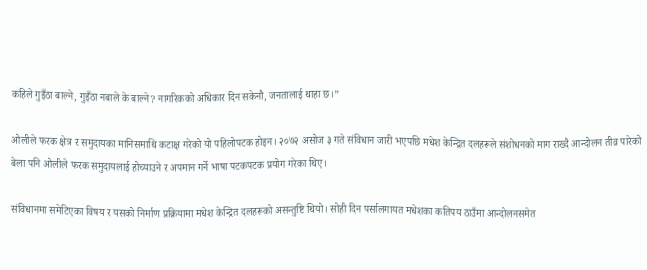कहिले गुइँठा बाल्ने, गुइँठा नबाले के बाल्ने? नागरिकको अधिकार दिन सकेनौ, जनतालाई थाहा छ।”

ओलीले फरक क्षेत्र र समुदायका मानिसमाथि कटाक्ष गरेको यो पहिलोपटक होइन। २०७२ असोज ३ गते संविधान जारी भएपछि मधेश केन्द्रित दलहरूले संशोधनको माग राख्दै आन्दोलन तीव्र पारेको बेला पनि ओलीले फरक समुदायलाई होच्याउने र अपमान गर्ने भाषा पटकपटक प्रयोग गरेका थिए।

संविधानमा समेटिएका विषय र यसको निर्माण प्रक्रियामा मधेश केन्द्रित दलहरूको असन्तुष्टि थियो। सोही दिन पर्सालगायत मधेशका कतिपय ठाउँमा आन्दोलनसमेत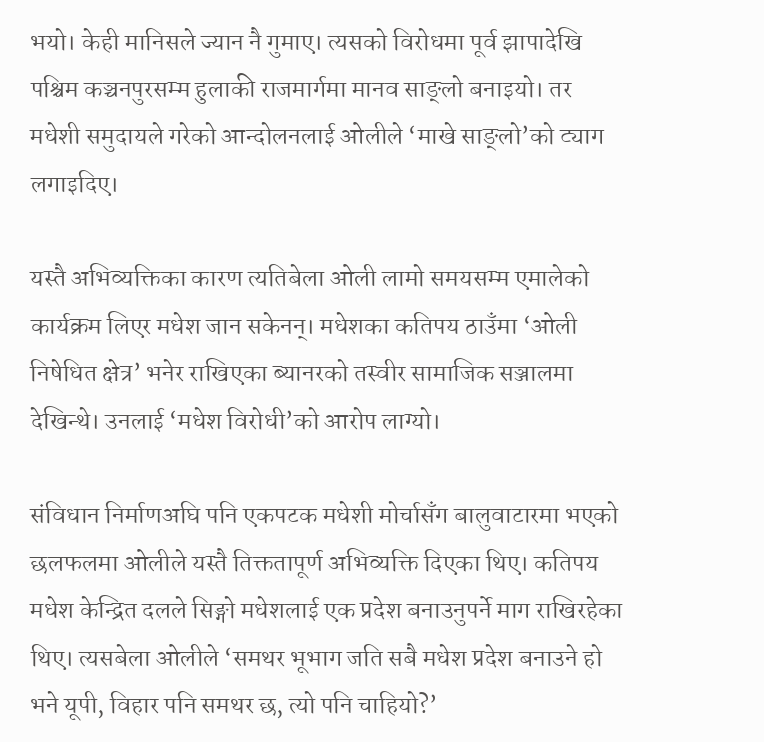भयो। केही मानिसले ज्यान नै गुमाए। त्यसको विरोधमा पूर्व झापादेखि पश्चिम कञ्चनपुरसम्म हुलाकी राजमार्गमा मानव साङ्लो बनाइयो। तर मधेशी समुदायले गरेको आन्दोलनलाई ओलीले ‘माखे साङ्लो’को ट्याग लगाइदिए।

यस्तै अभिव्यक्तिका कारण त्यतिबेला ओली लामो समयसम्म एमालेको कार्यक्रम लिएर मधेश जान सकेनन्। मधेशका कतिपय ठाउँमा ‘ओली निषेधित क्षेत्र’ भनेर राखिएका ब्यानरको तस्वीर सामाजिक सञ्जालमा देखिन्थे। उनलाई ‘मधेश विरोधी’को आरोप लाग्यो।

संविधान निर्माणअघि पनि एकपटक मधेशी मोर्चासँग बालुवाटारमा भएको छलफलमा ओलीले यस्तै तिक्ततापूर्ण अभिव्यक्ति दिएका थिए। कतिपय मधेश केन्द्रित दलले सिङ्गो मधेशलाई एक प्रदेश बनाउनुपर्ने माग राखिरहेका थिए। त्यसबेला ओलीले ‘समथर भूभाग जति सबै मधेश प्रदेश बनाउने हो भने यूपी, विहार पनि समथर छ, त्यो पनि चाहियो?’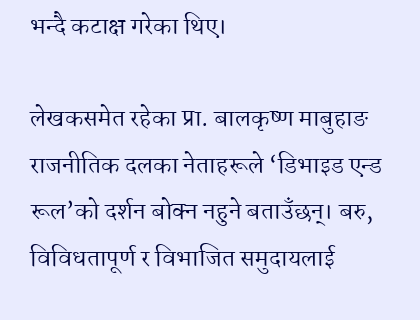भन्दै कटाक्ष गरेका थिए।

लेखकसमेत रहेका प्रा. बालकृष्ण माबुहाङ राजनीतिक दलका नेताहरूले ‘डिभाइड एन्ड रूल’को दर्शन बोक्न नहुने बताउँछन्। बरु, विविधतापूर्ण र विभाजित समुदायलाई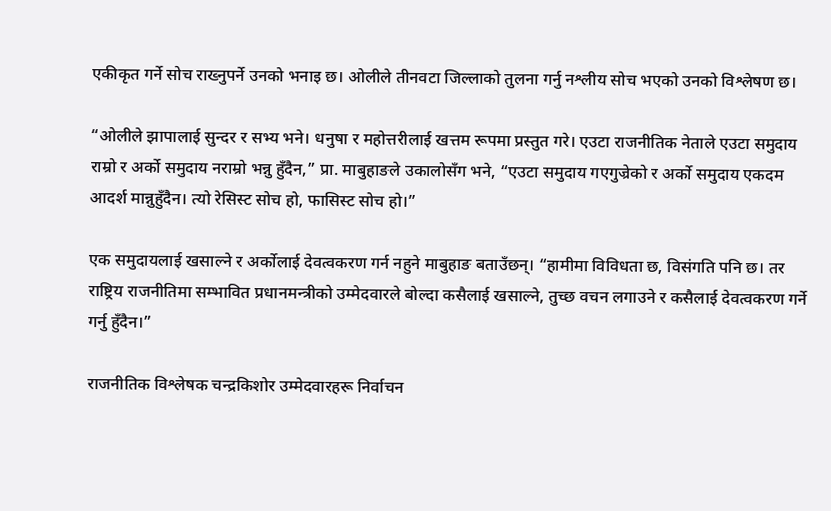एकीकृत गर्ने सोच राख्नुपर्ने उनको भनाइ छ। ओलीले तीनवटा जिल्लाको तुलना गर्नु नश्लीय सोच भएको उनको विश्लेषण छ।

“ओलीले झापालाई सुन्दर र सभ्य भने। धनुषा र महोत्तरीलाई खत्तम रूपमा प्रस्तुत गरे। एउटा राजनीतिक नेताले एउटा समुदाय राम्रो र अर्को समुदाय नराम्रो भन्नु हुँदैन,” प्रा. माबुहाङले उकालोसँग भने, “एउटा समुदाय गएगुज्रेको र अर्को समुदाय एकदम आदर्श मान्नुहुँदैन। त्यो रेसिस्ट सोच हो, फासिस्ट सोच हो।”

एक समुदायलाई खसाल्ने र अर्कोलाई देवत्वकरण गर्न नहुने माबुहाङ बताउँछन्। “हामीमा विविधता छ, विसंगति पनि छ। तर राष्ट्रिय राजनीतिमा सम्भावित प्रधानमन्त्रीको उम्मेदवारले बोल्दा कसैलाई खसाल्ने, तुच्छ वचन लगाउने र कसैलाई देवत्वकरण गर्ने गर्नु हुँदैन।”

राजनीतिक विश्लेषक चन्द्रकिशोर उम्मेदवारहरू निर्वाचन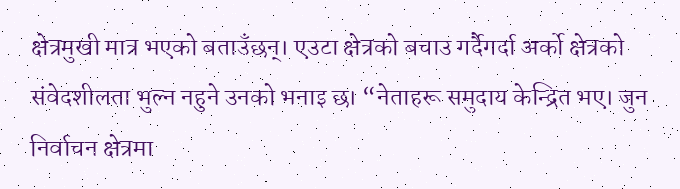क्षेत्रमुखी मात्र भएको बताउँछन्। एउटा क्षेत्रको बचाउ गर्दैगर्दा अर्को क्षेत्रको संवेदशीलता भुल्न नहुने उनको भनाइ छ। “नेताहरू समुदाय केन्द्रित भए। जुन निर्वाचन क्षेत्रमा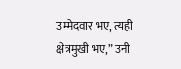उम्मेदवार भए, त्यही क्षेत्रमुखी भए,” उनी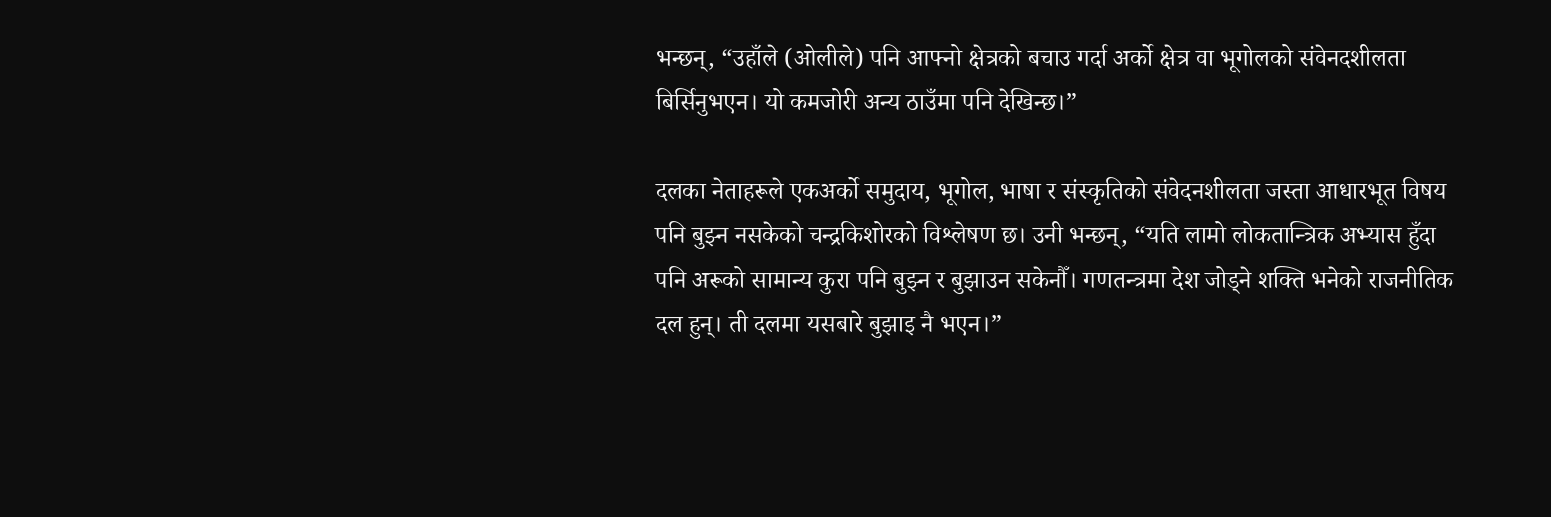भन्छन्, “उहाँले (ओलीले) पनि आफ्नो क्षेत्रको बचाउ गर्दा अर्को क्षेत्र वा भूगोलको संवेनदशीलता बिर्सिनुभएन। यो कमजोरी अन्य ठाउँमा पनि देखिन्छ।”

दलका नेताहरूले एकअर्को समुदाय, भूगोल, भाषा र संस्कृतिको संवेदनशीलता जस्ता आधारभूत विषय पनि बुझ्न नसकेको चन्द्रकिशोरको विश्लेषण छ। उनी भन्छन्, “यति लामो लोकतान्त्रिक अभ्यास हुँदा पनि अरूको सामान्य कुरा पनि बुझ्न र बुझाउन सकेनौँ। गणतन्त्रमा देश जोड्ने शक्ति भनेको राजनीतिक दल हुन्। ती दलमा यसबारे बुझाइ नै भएन।”